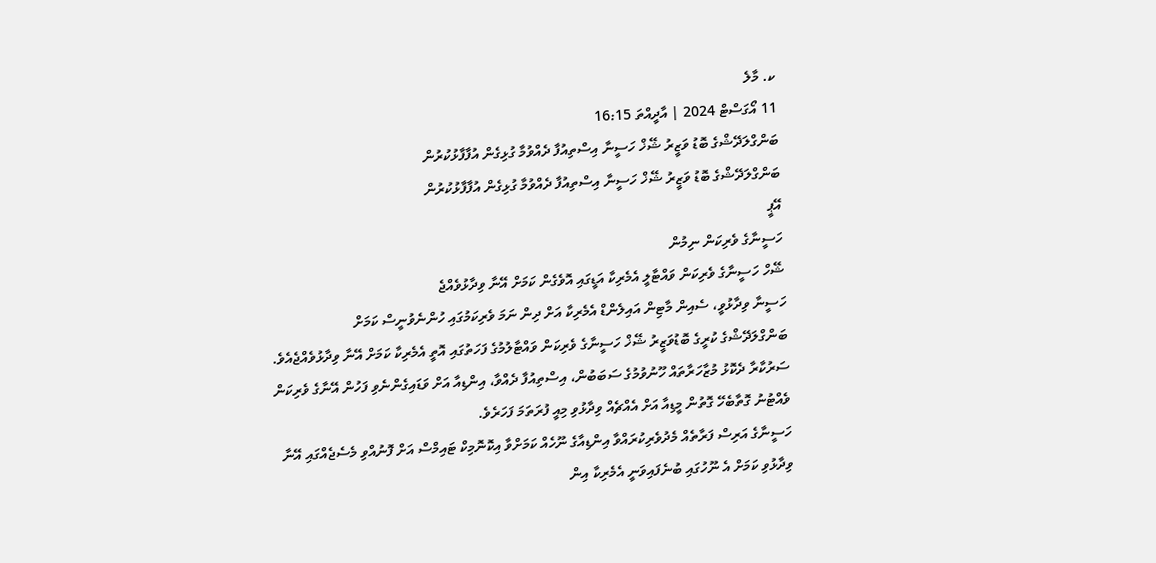ކ. މާލެ
11 އޯގަސްޓް 2024 | އާދީއްތަ 16:15
ބަންގްލަދޭޝްގެ ބޮޑު ވަޒީރު ޝޭޚް ހަސީނާ އިސްތިއުފާ ދެއްވުމާ ގުޅިގެން އުފާފާޅުކުރުން
ބަންގްލަދޭޝްގެ ބޮޑު ވަޒީރު ޝޭޚް ހަސީނާ އިސްތިއުފާ ދެއްވުމާ ގުޅިގެން އުފާފާޅުކުރުން
އޭޕީ
ހަސީނާގެ ވެރިކަން ނިމުން
ޝޭހް ހަސީނާގެ ވެރިކަން ވައްޓާލީ އެމެރިކާ އަޑީގައި އޮވެގެން ކަމަށް އޭނާ ވިދާޅުވެއްޖެ
ހަސީނާ ވިދާޅުވީ، ސެއިން މާޓިން އައިލެންޑް އެމެރިކާ އަށް ދިން ނަމަ ވެރިކަމުގައި ހުންނެވުނީސް ކަމަށް
ބަންގްލަދޭޝްގެ ކުރީގެ ބޮޑުވަޒީރު ޝޭޚް ހަސީނާގެ ވެރިކަން ވައްޓާލުމުގެ ފަހަތުގައި އޮތީ އެމެރިކާ ކަމަށް އޭނާ ވިދާޅުވެއްޖެއެވެ.
ސަރުކާރާ ދެކޮޅު މުޒާހަރާތައް ހޫނުވުމުގެ ސަބަބުން، އިސްތިއުފާ ދެއްވާ، އިންޑިއާ އަށް ވަޑައިގެންނެވި ފަހުން އޭނާގެ ވެރިކަން ވެއްޓުނު ގޮތާބެހޭ ގޮތުން މީޑިއާ އަށް އެއްޗެއް ވިދާޅުވި މިއީ ފުރަތަމަ ފަހަރެވެ.
ހަސީނާގެ އަރިސް ފަރާތެއް މެދުވެރިކުރައްވާ އިންޑިއާގެ ނޫހެއް ކަމަށްވާ އިކޮނޮމިކް ޓައިމްސް އަށް ފޮނުއްވި މެސެޖެއްގައި އޭނާ ވިދާޅުވި ކަމަށް އެ ނޫހުގައި ބުނެފައިވަނީ އެމެރިކާ އިން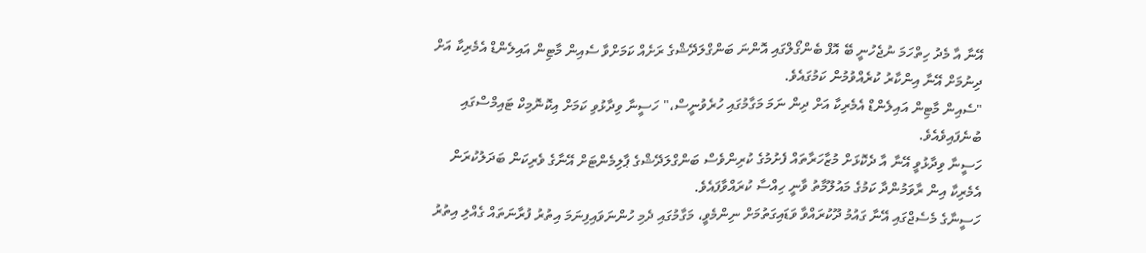އޭނާ އާ މެދު ހިތްހަމަ ނުޖެހުނީ ބޭ އޮފް ބެންގޯލްގައި އޮންނަ ބަންގްލަދޭޝްގެ ރަށެއް ކަމަށްވާ ސެއިން މާޓިން އައިލެންޑް އެމެރިކާ އަށް ދިނުމަށް އޭނާ އިންކާރު ކުރެއްވުމުން ކަމުގައެވެ.
"ސެއިން މާޓިން އައިލެންޑް އެމެރިކާ އަށް ދިން ނަމަ މަގާމުގައި ހުރެވުނީސް،" ހަސީނާ ވިދާޅުވި ކަމަށް އިކޮނޮމިކް ޓައިމްސްގައި ބުނެފައިވެއެވެ.
ހަސީނާ ވިދާޅުވީ އޭނާ އާ ދެކޮޅަށް މުޒާހަރާތައް ފެށުމުގެ ކުރިންވެސް ބަންގްލަދޭޝްގެ ޕާލިމެންޓަށް އޭނާގެ ވެރިކަން ބަދަލުކުރަން އެމެރިކާ އިން ރާވަމުންދާ ކަމުގެ މައުލޫމާތު ވާނީ ހިއްސާ ކުރައްވާފައެވެ.
ހަސީނާގެ މެސެޖްގައި އޭނާ ގައުމު ދޫކުރައްވާ ވަޑައިގަތުމަށް ނިންމެވީ، މަގާމުގައި ދެމި ހުންނަވައިފިނަމަ އިތުރު ފުރާނަތައް ގެއްލި އިތުރު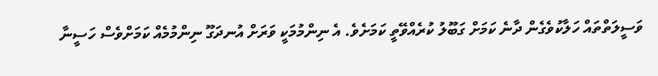ވަސީލަތްތައް ހަލާކުވެގެން ދާނެ ކަމަށް ގަބޫލު ކުރެއްވޭތީ ކަމަށެވެ. އެ ނިންމުމަކީ ވަރަށް އުނދަގޫ ނިންމުމެއް ކަމަށްވެސް ހަސީނާ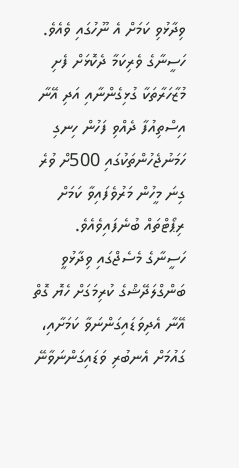ވިދާޅުވި ކަމަށް އެ ނޫހުގައި ވެއެވެ.
ހަސީނާގެ ވެރިކަމާ ދެކޮޅަށް ފެށި މުޒާހަރާތަކާ ގުޅިގެންނާއި އަދި އޭނާ އިސްތިއުފާ ދެއްވި ފަހުން ހިނގި ހަމަނުޖެހުންތަކުގައި 500ށް ވުރެ ގިނަ މީހުން މަރުވެފައިވާ ކަމަށް ރިޕޯޓްތައް ބުނެފައިވެއެވެ.
ހަސީނާގެ މެސެޖްގައި ވިދާޅުވީ ބަންގްލަދޭޝްގެ ކުރިމަގަށް ހެޔޮ ގޮތް އޭނާ އެދިވަޑައިގަންނަވާ ކަމަށާއި، ގައުމަށް އެނބުރި ވަޑައިގަންނަވާނޭ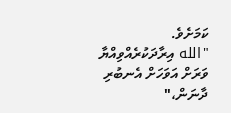ކަމަށެވެ.
"الله އިރާދަކުރެއްވިއްޔާ ވަރަށް އަވަހަށް އެނބުރި ދާނަން،"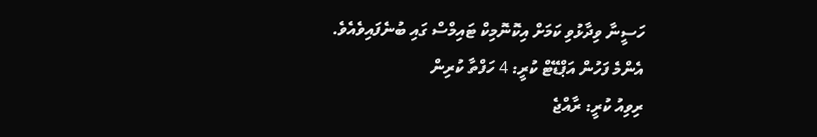ހަސީނާ ވިދާޅުވި ކަމަށް އިކޮނޮމިކް ޓައިމްސް ގައި ބުނެފައިވެއެވެ.
އެންމެ ފަހުން އަޕްޑޭޓް ކުރީ: 4 ހަފްތާ ކުރިން
ރިވިއު ކުރީ: ރާއްޖެ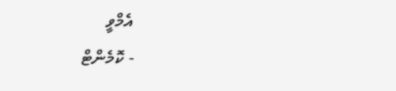އެމްވީ
- ކޮމެންޓް